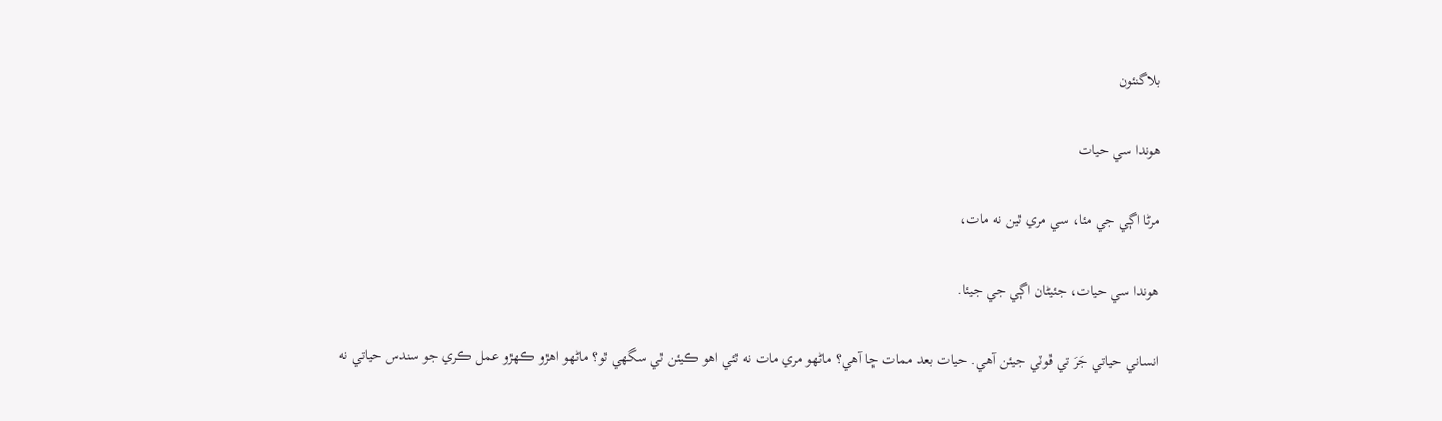بلاگنئون

هوندا سي حيات

مرڻا اڳي جي مئا، سي مري ٿين نه مات،

هوندا سي حيات، جئيڻان اڳي جي جيئا.

انساني حياتي جَرَ تي ڦوٽي جيئن آهي. حيات بعد ممات ڇا آهي؟ ماڻهو مري مات نه ٿئي اهو ڪيئن ٿي سگهي ٿو؟ ماڻهو اهڙو ڪهڙو عمل ڪري جو سندس حياتي نه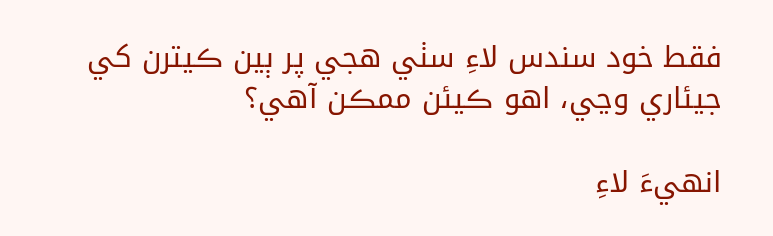فقط خود سندس لاءِ سٺي هجي پر ٻين ڪيترن کي جيئاري وڃي، اهو ڪيئن ممڪن آهي؟

انهيءَ لاءِ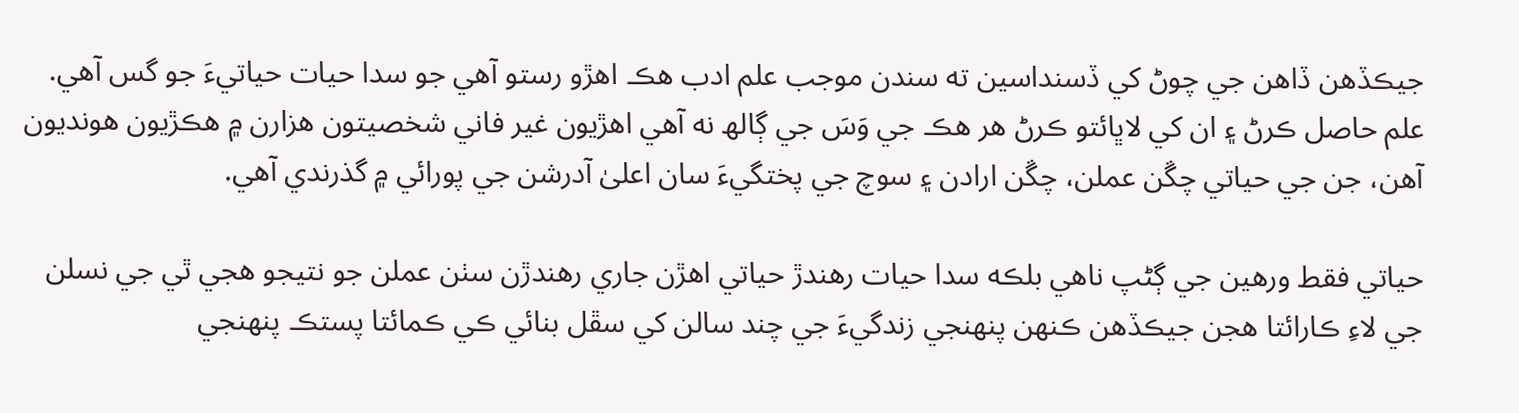جيڪڏهن ڏاهن جي چوڻ کي ڏسنداسين ته سندن موجب علم ادب هڪ اهڙو رستو آهي جو سدا حيات حياتيءَ جو گس آهي. علم حاصل ڪرڻ ۽ ان کي لاڀائتو ڪرڻ هر هڪ جي وَسَ جي ڳالھ نه آهي اهڙيون غير فاني شخصيتون هزارن ۾ هڪڙيون هونديون آهن، جن جي حياتي چڱن عملن، چڱن ارادن ۽ سوچ جي پختگيءَ سان اعلىٰ آدرشن جي پورائي ۾ گذرندي آهي.

حياتي فقط ورهين جي ڳڻپ ناهي بلڪه سدا حيات رهندڙ حياتي اهڙن جاري رهندڙن سٺن عملن جو نتيجو هجي ٿي جي نسلن جي لاءِ ڪارائتا هجن جيڪڏهن ڪنهن پنهنجي زندگيءَ جي چند سالن کي سڦل بنائي ڪي ڪمائتا پستڪ پنهنجي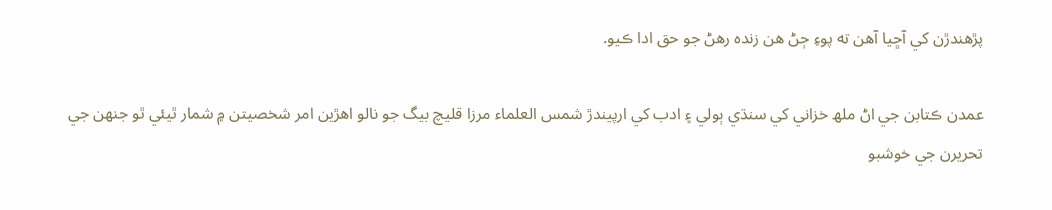پڙهندڙن کي آڇيا آهن ته پوءِ ڄڻ هن زنده رهڻ جو حق ادا ڪيو.

عمدن ڪتابن جي اڻ ملھ خزاني کي سنڌي ٻولي ۽ ادب کي ارپيندڙ شمس العلماء مرزا قليچ بيگ جو نالو اهڙين امر شخصيتن ۾ شمار ٿيئي ٿو جنهن جي تحريرن جي خوشبو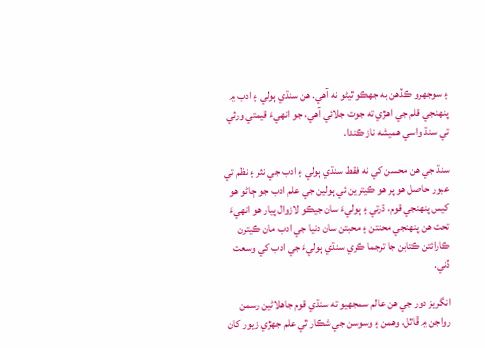۽ سوجھرو ڪڏهن به جھڪو ٿيڻو نه آهي. هن سنڌي ٻولي ۽ ادب ۾ پنهنجي قلم جي اهڙي ته جوت جلائي آهي، جو انهيءَ قيمتي ورثي تي سنڌ واسي هميشه ناز ڪندا.

سنڌ جي هن محسن کي نه فقط سنڌي ٻولي ۽ ادب جي نثر ۽ نظم تي عبور حاصل هو پر هو ڪيترين ئي ٻولين جي علم ادب جو ڄاڻو هو کيس پنهنجي قوم، ڌرتي ۽ ٻوليءَ سان جيڪو لازوال پيار هو انهيءَ تحت هن پنهنجي محنتن ۽ محبتن سان دنيا جي ادب مان ڪيترن ڪارائتن ڪتابن جا ترجما ڪري سنڌي ٻوليءَ جي ادب کي وسعت ڏني.

انگريز دور جي هن عالم سمجھيو ته سنڌي قوم جاهلاڻين رسمن رواجن ۾ ڦاٿل، وهمن ۽ وسوسن جي شڪار ٿي علم جهڙي زيور کان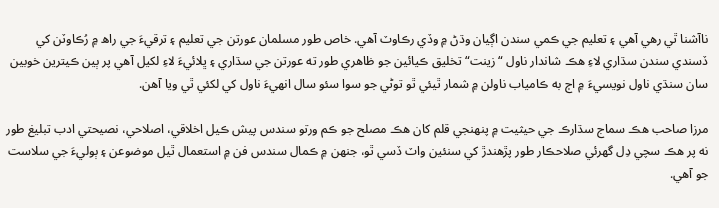ناآشنا ٿي رهي آهي ۽ تعليم جي ڪمي سندن اڳيان وڌڻ ۾ وڏي رڪاوٽ آهي. خاص طور مسلمان عورتن جي تعليم ۽ ترقيءَ جي راھ ۾ رُڪاوٽن کي ڏسندي سندن سڌاري لاءِ هڪ شاندار ناول “زينت“ تخليق ڪيائين جو ظاهري طور ته عورتن جي سڌاري ۽ ڀلائيءَ لاءِ لکيل آهي پر ٻين ڪيترين خوبين سان سنڌي ناول نويسيءَ ۾ اڄ به ڪامياب ناولن ۾ شمار ٿيئي ٿو توڻي جو سوا سئو سال انهيءَ ناول کي لکئي ٿي ويا آهن.

مرزا صاحب هڪ سماج سڌارڪ جي حيثيت ۾ پنهنجي قلم کان هڪ مصلح جو ڪم ورتو سندس پيش ڪيل اخلاقي، اصلاحي، نصيحتي ادب تبليغ طور نه پر هڪ سچي دِل گھرئي صلاحڪار طور پڙهندڙ کي سنئين واٽ ڏسي ٿو، جنهن ۾ ڪمال سندس فن ۾ استعمال ٿيل موضوعن ۽ ٻوليءَ جي سلاست جو آهي.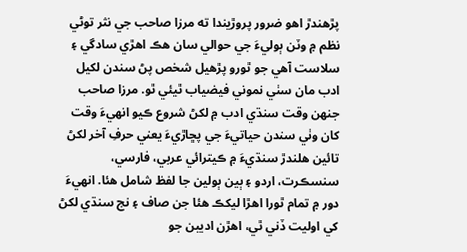پڙهندڙ اهو ضرور پروڙيندا ته مرزا صاحب جي نثر توڻي نظم ۾ وٽن ٻوليءَ جي حوالي سان هڪ اهڙي سادگي ۽ سلاست آهي جو ٿورو پڙهيل شخص پڻ سندن لکيل ادب مان سٺي نموني فيضياب ٿيئي ٿو. مرزا صاحب جنهن وقت سنڌي ادب ۾ لکڻ شروع ڪيو انهيءَ وقت کان وٺي سندن حياتيءَ جي پڇاڙيءَ يعني حرفِ آخر لکڻ تائين هلندڙ سنڌيءَ ۾ ڪيترائي عربي، فارسي، سنسڪرت، اردو ۽ ٻين ٻولين جا لفظ شامل هئا. انهيءَ دور ۾ تمام ٿورا اهڙا ليکڪ هئا جن صاف ۽ نج سنڌي لکڻ کي اوليت ڏني ٿي، اهڙن اديبن جو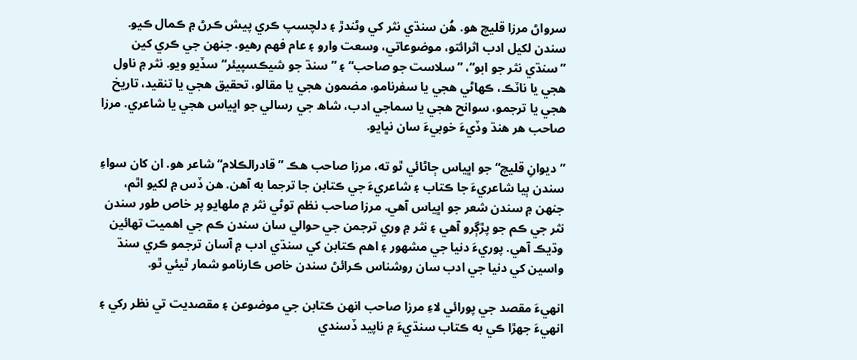سرواڻ مرزا قليچ هو. هُن سنڌي نثر کي وڻندڙ ۽ دلچسپ ڪري پيش ڪرڻ ۾ ڪمال ڪيو. سندن لکيل ادب اثرائتو، موضوعاتي، وسعت وارو ۽ عام فهم رهيو. جنهن جي ڪري کين ”سنڌي نثر جو ابو“، ”سلاست جو صاحب“ ۽ ”سنڌ جو شيڪسپيئر“سڏيو ويو. نثر ۾ ناول هجي يا ناٽڪ، ڪهاڻي هجي يا سفرنامو، مضمون هجي يا مقالو، تحقيق هجي يا تنقيد، تاريخ هجي يا ترجمو، سوانح هجي يا سماجي ادب، شاھ جي رسالي جو اڀياس هجي يا شاعري. مرزا صاحب هر هنڌ وڏيءَ خوبيءَ سان نڀايو.

”ديوانِ قليچ“ جو اڀياس ڄاڻائي ٿو ته، مرزا صاحب هڪ ”قادرالڪلام“ شاعر هو. ان کان سواءِ سندن ٻيا شاعريءَ جا ڪتاب ۽ شاعريءَ جي ڪتابن جا ترجما به آهن. هن ڏس ۾ لکيو اٿم، جنهن ۾ سندن شعر جو اڀياس آهي. مرزا صاحب نظم توڻي نثر ۾ ملهايو پر خاص طور سندن نثر جي ڪم جو پڙڳرو آهي ۽ نثر ۾ وري ترجمن جي حوالي سان سندن ڪم جي اهميت تهائين وڌيڪ آهي. پوريءَ دنيا جي مشهور ۽ اهم ڪتابن کي سنڌي ادب ۾ آسان ترجمو ڪري سنڌ واسين کي دنيا جي ادب سان روشناس ڪرائڻ سندن خاص ڪارنامو شمار ٿيئي ٿو.

انهيءَ مقصد جي پورائي لاءِ مرزا صاحب انهن ڪتابن جي موضوعن ۽ مقصديت تي نظر رکي ۽ انهيءَ جهڙا ڪي به ڪتاب سنڌيءَ ۾ ناپيد ڏسندي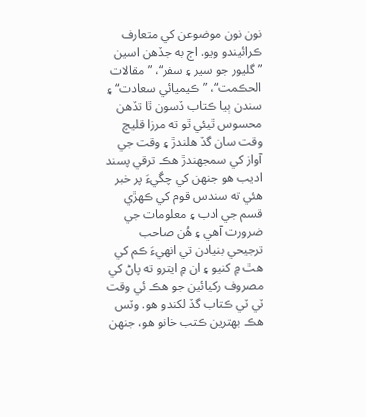نون نون موضوعن کي متعارف ڪرائيندو ويو. اڄ به جڏهن اسين ”گليور جو سير ۽ سفر“، ”مقالات الحڪمت“، ”ڪيميائي سعادت“ ۽ سندن ٻيا ڪتاب ڏسون ٿا تڏهن محسوس ٿيئي ٿو ته مرزا قليچ وقت سان گڏ هلندڙ ۽ وقت جي آواز کي سمجھندڙ هڪ ترقي پسند اديب هو جنهن کي چڱيءَ پر خبر هئي ته سندس قوم کي ڪهڙي قسم جي ادب ۽ معلومات جي ضرورت آهي ۽ هُن صاحب ترجيحي بنيادن تي انهيءَ ڪم کي هٿ ۾ کنيو ۽ ان ۾ ايترو ته پاڻ کي مصروف رکيائين جو هڪ ئي وقت ٽي ٽي ڪتاب گڏ لکندو هو. وٽس هڪ بهترين ڪتب خانو هو، جنهن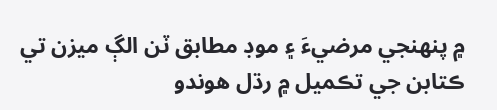۾ پنهنجي مرضيءَ ۽ موڊ مطابق ٽن الڳ ميزن تي ڪتابن جي تڪميل ۾ رڌل هوندو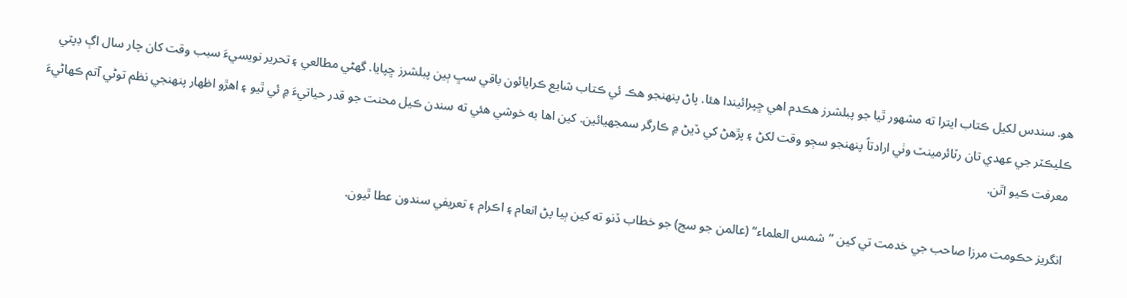هو. سندس لکيل ڪتاب ايترا ته مشهور ٿيا جو پبلشرز هڪدم اهي ڇپرائيندا هئا. پاڻ پنهنجو هڪ ئي ڪتاب شايع ڪرايائون باقي سڀ ٻين پبلشرز ڇپايا. گھڻي مطالعي ۽ تحرير نويسيءَ سبب وقت کان چار سال اڳ ڊپٽي ڪليڪٽر جي عهدي تان رٽائرمينٽ وٺي ارادتاً پنهنجو سڄو وقت لکڻ ۽ پڙهڻ کي ڏيڻ ۾ ڪارگر سمجھيائين. کين اها به خوشي هئي ته سندن ڪيل محنت جو قدر حياتيءَ ۾ ئي ٿيو ۽ اهڙو اظهار پنهنجي نظم توڻي آتم ڪهاڻيءَ معرفت ڪيو اٿن.

انگريز حڪومت مرزا صاحب جي خدمت تي کين ”شمس العلماء“ (عالمن جو سج) جو خطاب ڏنو ته کين ٻيا پڻ انعام ۽ اڪرام ۽ تعريفي سندون عطا ٿيون.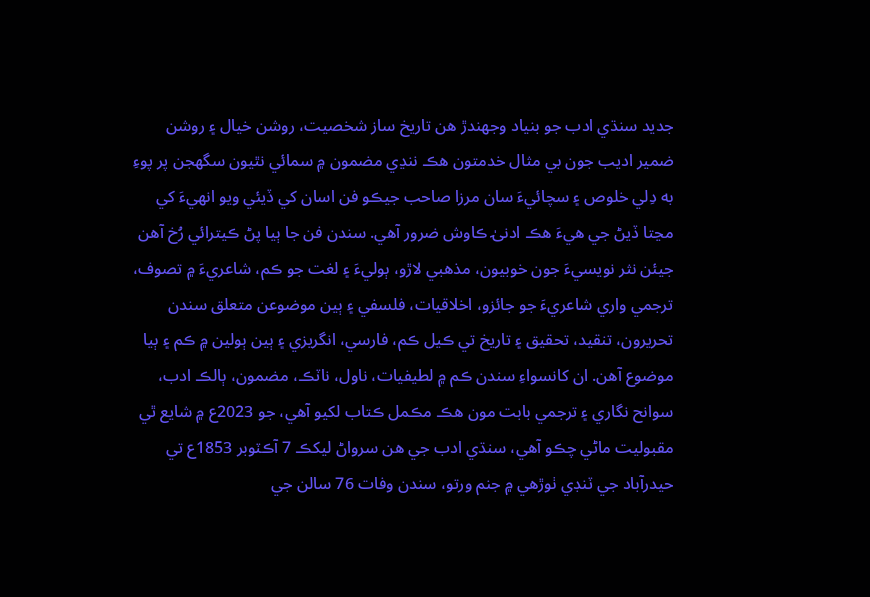جديد سنڌي ادب جو بنياد وجھندڙ هن تاريخ ساز شخصيت، روشن خيال ۽ روشن ضمير اديب جون بي مثال خدمتون هڪ ننڍي مضمون ۾ سمائي نٿيون سگهجن پر پوءِ به دِلي خلوص ۽ سچائيءَ سان مرزا صاحب جيڪو فن اسان کي ڏيئي ويو انهيءَ کي مڃتا ڏيڻ جي هيءَ هڪ ادنۍٰ ڪاوش ضرور آهي. سندن فن جا ٻيا پڻ ڪيترائي رُخ آهن جيئن نثر نويسيءَ جون خوبيون، مذهبي لاڙو، ٻوليءَ ۽ لغت جو ڪم، شاعريءَ ۾ تصوف، ترجمي واري شاعريءَ جو جائزو، اخلاقيات، فلسفي ۽ ٻين موضوعن متعلق سندن تحريرون، تنقيد، تحقيق ۽ تاريخ تي ڪيل ڪم، فارسي، انگريزي ۽ ٻين ٻولين ۾ ڪم ۽ ٻيا موضوع آهن. ان کانسواءِ سندن ڪم ۾ لطيفيات، ناول، ناٽڪ، مضمون، ٻالڪ ادب، سوانح نگاري ۽ ترجمي بابت مون هڪ مڪمل ڪتاب لکيو آهي، جو 2023ع ۾ شايع ٿي مقبوليت ماڻي چڪو آهي، سنڌي ادب جي هن سرواڻ ليکڪ 7 آڪٽوبر 1853ع تي حيدرآباد جي ٽنڊي ٺوڙهي ۾ جنم ورتو، سندن وفات 76 سالن جي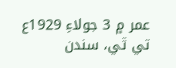عمر ۾ 3 جولاءِ 1929ع تي ٿي، سندن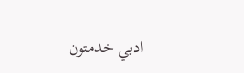ادبي خدمتون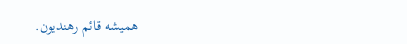هميشه قائم رهنديون.